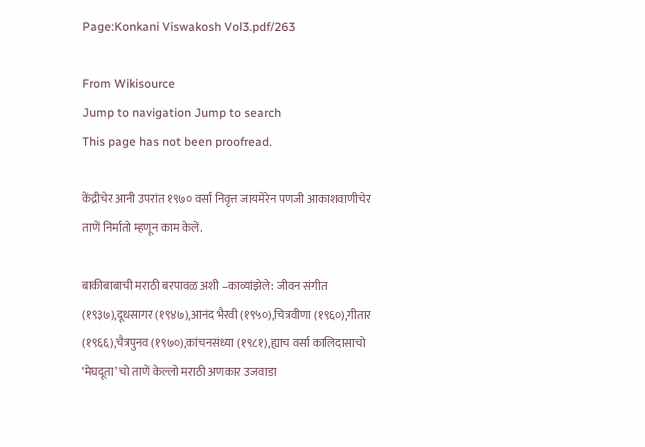Page:Konkani Viswakosh Vol3.pdf/263

From Wikisource
Jump to navigation Jump to search
This page has not been proofread.

केंद्रीचेर आनी उपरांत १९७० वर्सा निवृत्त जायमेरेन पणजी आकाशवाणीचेर ताणें निर्मातो म्हणून काम केलें.

बाकीबाबाची मराठी बरपावळ अशी –काव्यांझेले: जीवन संगीत (१९३७),दूधसागर (१९४७),आनंद भैरवी (१९५०),चित्रवीणा (१९६०),गीतार (१९६६),चैत्रपुनव (१९७०),कांचनसंध्या (१९८१),ह्याच वर्सा कालिदासाचो ‘मेघदूता’ चो ताणें केल्लो मराठी अणकार उजवाडा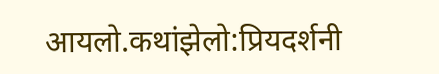आयलो.कथांझेलो:प्रियदर्शनी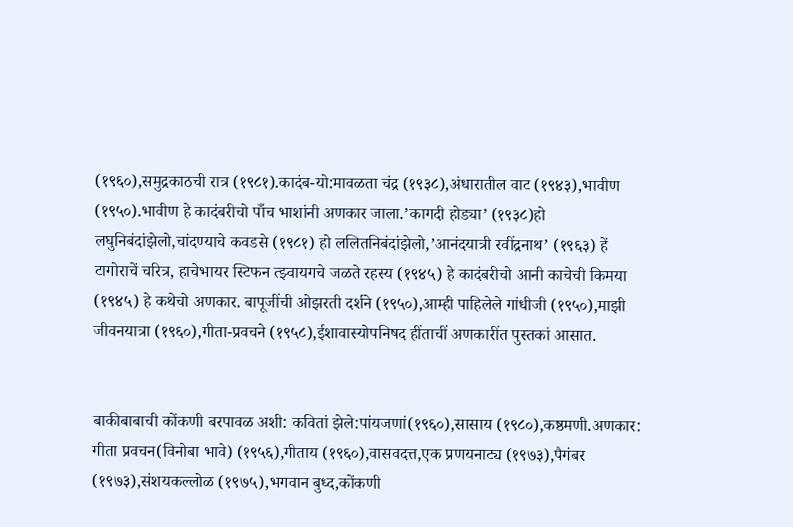(१९६०),समुद्रकाठची रात्र (१९८१).कादंब-यो:मावळता चंद्र (१९३८),अंधारातील वाट (१९४३),भावीण (१९५०).भावीण हे कादंबरीचो पाँच भाशांनी अणकार जाला.’कागदी होड्या’ (१९३८)हो लघुनिबंदांझेलो,चांदण्याचे कवडसे (१९८१) हो ललितनिबंदांझेलो,’आनंदयात्री रवींद्रनाथ’ (१९६३) हें टागोराचें चरित्र, हाचेभायर स्टिफन त्झ्वायगचे जळते रहस्य (१९४५) हे कादंबरीचो आनी काचेची किमया (१९४५) हे कथेचो अणकार. बापूजींची ओझरती दर्शने (१९५०),आम्ही पाहिलेले गांधीजी (१९५०),माझी जीवनयात्रा (१९६०),गीता-प्रवचने (१९५८),ईशावास्योपनिषद हींताचीं अणकारींत पुस्तकां आसात.


बाकीबाबाची कोंकणी बरपावळ अशी: कवितां झेले:पांयजणां(१९६०),सासाय (१९८०),कष्ठमणी.अणकार: गीता प्रवचन(विनोबा भावे) (१९५६),गीताय (१९६०),वासवदत्त,एक प्रणयनाट्य (१९७३),पैगंबर (१९७३),संशयकल्लोळ (१९७५),भगवान बुध्द,कोंकणी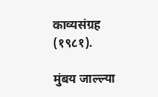काव्यसंग्रह (१९८१).

मुंबय जाल्ल्या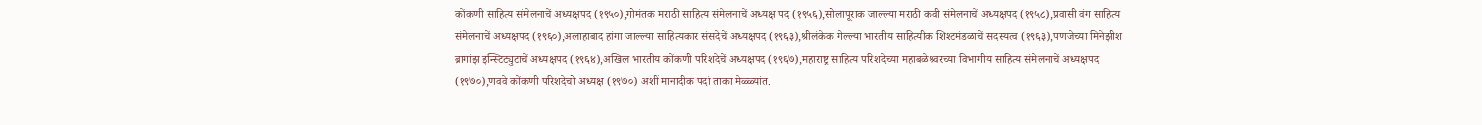कोंकणी साहित्य संमेलनाचें अध्यक्षपद (१९५०),गोमंतक मराठी साहित्य संमेलनाचें अध्यक्ष पद (१९५६),सोलापूराक जाल्ल्या मराठी कवी संमेलनाचें अध्यक्षपद (१९५८),प्रवासी वंग साहित्य संमेलनाचें अध्यक्षपद (१९६०),अलाहाबाद हांगा जाल्ल्या साहित्यकार संसदेचें अध्यक्षपद (१९६३),श्रीलंकेक गेल्ल्या भारतीय साहित्यीक शिश्टमंडळाचें सदस्यत्व (१९६३),पणजेच्या मिनेझीश ब्रागांझ इन्स्टिट्युटाचें अध्यक्षपद (१९६४),अखिल भारतीय कोंकणी परिशदेचें अध्यक्षपद (१९६७),महाराष्ट्र साहित्य परिशदेच्या महाबळेश्र्वरच्या विभागीय साहित्य संमेलनाचें अध्यक्षपद (१९७०),णववे कोंकणी परिशदेचो अध्यक्ष (१९७०) अशीं मानादीक पदां ताका मेळ्ळ्यांत.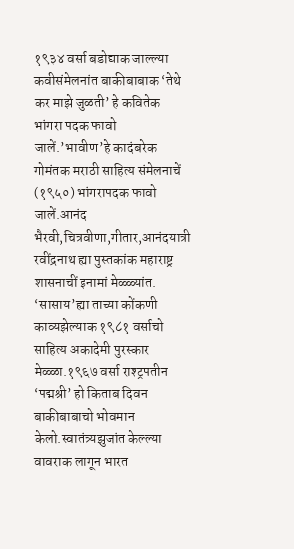१९३४ वर्सा बडोद्याक जाल्ल्या कवीसंमेलनांत बाकीबाबाक ‘तेथे कर माझे जुळती’ हे कवितेक भांगरा पदक फावो जालें.’भावीण’हे कादंबरेक गोमंतक मराठी साहित्य संमेलनाचें (१९५०) भांगरापदक फावो जालें.आनंद भैरवी,चित्रवीणा,गीतार,आनंदयात्री रवींद्रनाथ ह्या पुस्तकांक महाराष्ट्र शासनाचीं इनामां मेळ्ळ्यांत. ‘सासाय’ह्या ताच्या कोंकणी काव्यझेल्याक १९८१ वर्साचो साहित्य अकादेमी पुरस्कार मेळ्ळा.१९६७ वर्सा राश्ट्रपतीन ‘पद्मश्री’ हो किताब दिवन बाकीबाबाचो भोवमान केलो.स्वातंत्र्यझुजांत केल्ल्या वावराक लागून भारत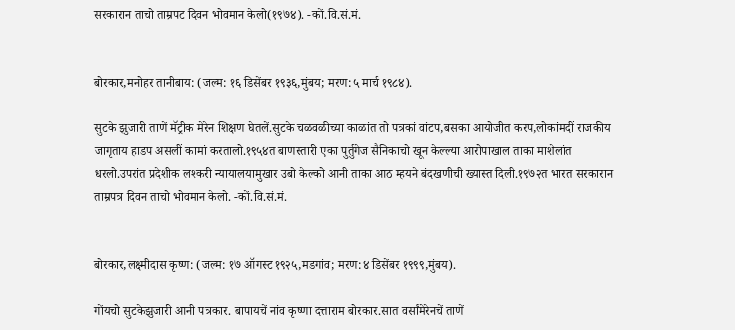सरकारान ताचो ताम्रपट दिवन भोवमान केलो(१९७४). -कों.वि.सं.मं.


बोरकार,मनोहर तानीबाय: (जल्म: १६ डिसेंबर १९३६,मुंबय; मरण:५ मार्च १९८४).

सुटके झुजारी ताणें मॅट्रीक मेरेन शिक्षण घेतलें.सुटके चळवळीच्या काळांत तो पत्रकां वांटप,बसका आयोजीत करप,लोकांमदीं राजकीय जागृताय हाडप असलीं कामां करतालो.१९५४त बाणस्तारी एका पुर्तुगेज सैनिकाचो खून केल्ल्या आरोपाखाल ताका माशेलांत धरलो.उपरांत प्रदेशीक लश्करी न्यायालयामुखार उबो केल्को आनी ताका आठ म्हयने बंदखणीची ख्यास्त दिली.१९७२त भारत सरकारान ताम्रपत्र दिवन ताचो भोवमान केलो. -कों.वि.सं.मं.


बोरकार,लक्ष्मीदास कृष्ण: (जल्म: १७ ऑगस्ट १९२५,मडगांव; मरण:४ डिसेंबर १९९९,मुंबय).

गोंयचो सुटकेझुजारी आनी पत्रकार. बापायचें नांव कृष्णा दत्ताराम बोरकार.सात वर्सांमेरेनचें ताणें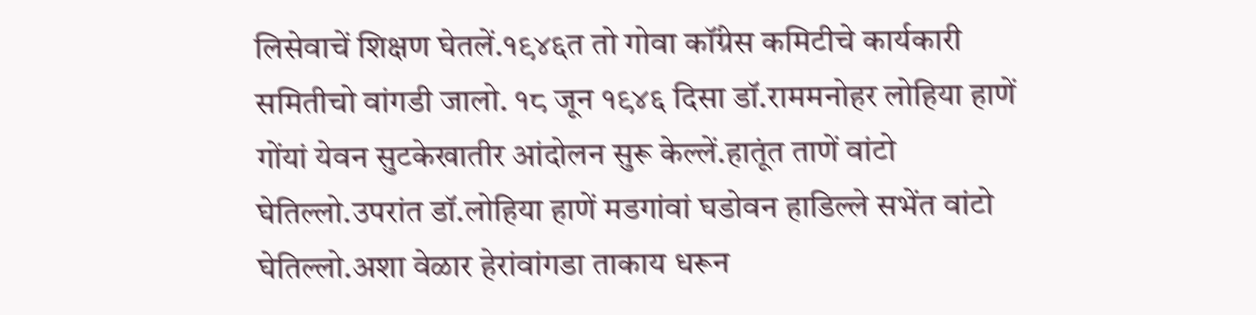लिसेवाचें शिक्षण घेतलें.१९४६त तो गोवा कॉंग्रेस कमिटीचे कार्यकारी समितीचो वांगडी जालो. १८ जून १९४६ दिसा डॉ.राममनोहर लोहिया हाणें गोंयां येवन सुटकेखातीर आंदोलन सुरू केल्लें.हातूंत ताणें वांटो घेतिल्लो.उपरांत डॉ.लोहिया हाणें मडगांवां घडोवन हाडिल्ले सभेंत वांटो घेतिल्लो.अशा वेळार हेरांवांगडा ताकाय धरून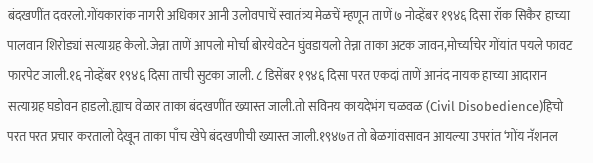बंदखणींत दवरलो.गोंयकारांक नागरी अधिकार आनी उलोवपाचें स्वातंत्र्य मेळचें म्हणून ताणें ७ नोव्हेंबर १९४६ दिसा रॉक सिकैर हाच्या पालवान शिरोड्यां सत्याग्रह केलो.जेन्ना ताणें आपलो मोर्चा बोरयेवटेन घुंवडायलो तेन्ना ताका अटक जावन,मोर्च्याचेर गोंयांत पयले फावट फारपेट जाली.१६ नोव्हेंबर १९४६ दिसा ताची सुटका जाली. ८ डिसेंबर १९४६ दिसा परत एकदां ताणें आनंद नायक हाच्या आदारान सत्याग्रह घडोवन हाडलो.ह्याच वेळार ताका बंदखणींत ख्यास्त जाली.तो सविनय कायदेभंग चळवळ (Civil Disobedience)हिचो परत परत प्रचार करतालो देखून ताका पाँच खेपे बंदखणीची ख्यास्त जाली.१९४७त तो बेळगांवसावन आयल्या उपरांत ‘गोंय नॅशनल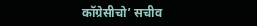कॉग्रेसीचो’ सचीव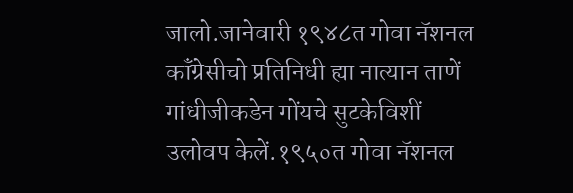जालो.जानेवारी १९४८त गोवा नॅशनल कॉंग्रेसीचो प्रतिनिधी ह्या नात्यान ताणें गांधीजीकडेन गोंयचे सुटकेविशीं उलोवप केलें.१९५०त गोवा नॅशनल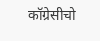कॉग्रेसीचो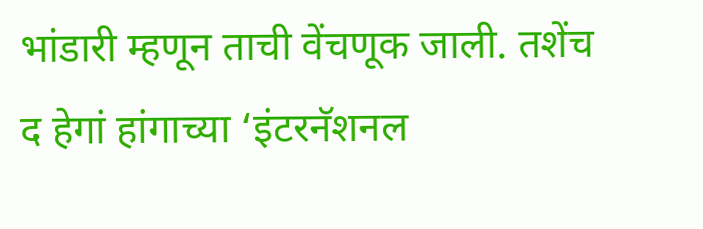भांडारी म्हणून ताची वेंचणूक जाली. तशेंच द हेगां हांगाच्या ‘इंटरनॅशनल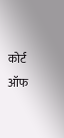कोर्ट ऑफ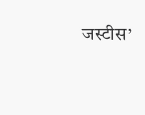जस्टीस’